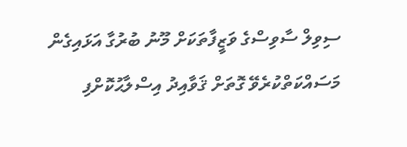ސިވިލް ސާވިސްގެ ވަޒީފާތަކަށް މޫނު ބުރުގާ އަޅައިގެން މަސައްކަތްކުރެވޭ ގޮތަށް ޤަވާއިދު އިސްލާޙުކޮށްފި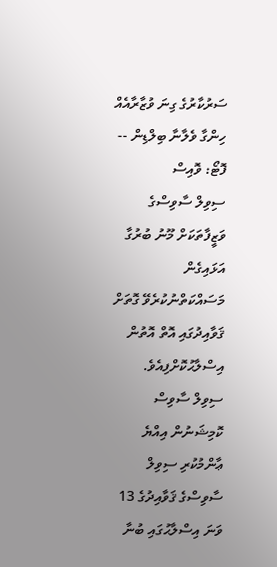ސަރުކާރުގެ ގިނަ ވުޒާރާއެއް ހިންގާ ވެލާނާ ބިލްޑިން -- ފޮޓޯ: ވޮއިސް
ސިވިލް ސާވިސްގެ ވަޒީފާތަކަށް މޫނު ބުރުގާ އަޅައިގެން މަސައްކަތްނުކުރެވޭ ގޮތަށް ޤަވާއިދުގައި އޮތް އޮތުން އިސްލާޙުކޮށްފިއެވެ.
ސިވިލް ސާވިސް ކޮމިޝަނުން އިއްޔެ ޢާންމުކުރި ސިވިލް ސާވިސްގެ ޤަވާއިދުގެ 13 ވަނަ އިސްލާޙުގައި ބުނާ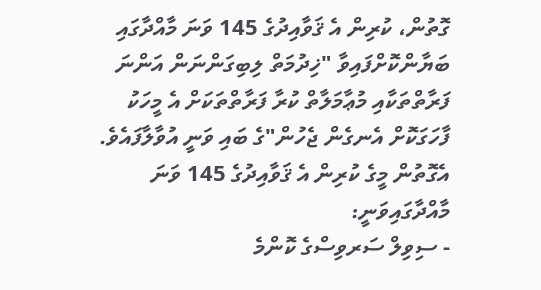ގޮތުން، ކުރިން އެ ޤަވާއިދުގެ 145 ވަނަ މާއްދާގައި ބަޔާންކޮށްފައިވާ "ޚިދުމަތް ލިބިގަންނަން އަންނަ ފަރާތްތަކާއި މުޢާމަލާތް ކުރާ ފަރާތްތަކަށް އެ މީހަކު ފާހަގަކޮށް އެނގެން ޖެހުން"ގެ ބައި ވަނީ އުވާލާފައެވެ.
އެގޮތުން މީގެ ކުރިން އެ ޤަވާއިދުގެ 145 ވަނަ މާއްދާގައިވަނީ:
- ސިވިލް ސަރވިސްގެ ކޮންމެ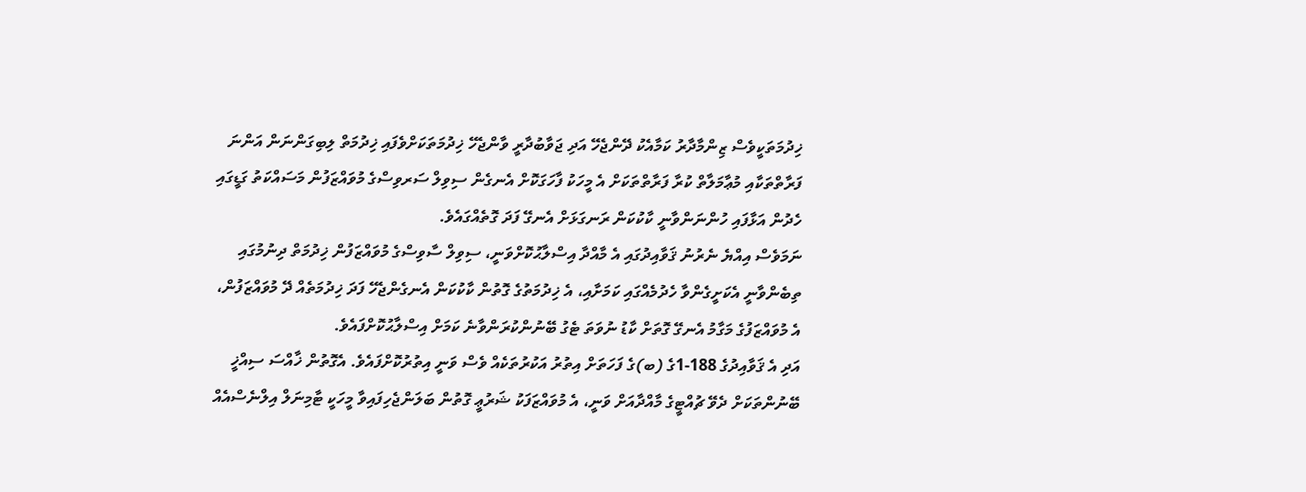ޚިދުމަތަކީވެސް ޒިންމާދާރު ކަމާއެކު ދޭންޖެހޭ އަދި ޖަވާބުދާރީ ވާންޖެހޭ ޚިދުމަތަކަށްވެފައި ޚިދުމަތް ލިބިގަންނަން އަންނަ ފަރާތްތަކާއި މުޢާމަލާތް ކުރާ ފަރާތްތަކަށް އެ މީހަކު ފާހަގަކޮށް އެނގެން ސިވިލް ސަރވިސްގެ މުވައްޒަފުން މަސައްކަތު ގަޑީގައި ހެދުން އަޅާފައި ހުންނަންވާނީ ކާކުކަން ރަނގަޅަށް އެނގޭ ފަދަ ގޮތެއްގައެވެ.
ނަމަވެސް އިއްޔެ ނެރުނު ޤަވާއިދުގައި އެ މާއްދާ އިސްލާޙުކޮށްވަނީ، ސިވިލް ސާވިސްގެ މުވައްޒަފުން ޚިދުމަތް ދިނުމުގައި ތިބެންވާނީ އެކަށީގެންވާ ހެދުމެއްގައި ކަމަށާއި، އެ ޚިދުމަތުގެ ގޮތުން ކާކުކަން އެނގެންޖެހޭ ފަދަ ޚިދުމަތެއް ދޭ މުވައްޒަފުން، އެ މުވައްޒަފުގެ މަގާމު އެނގޭ ގޮތަށް ކާޑު ނުވަތަ ޓެގު ބޭނުންކުރަންވާނެ ކަމަށް އިސްލާޙުކޮށްފައެވެ.
އަދި އެ ޤަވާއިދުގެ 188-1ގެ (ބ)ގެ ފަހަތަށް އިތުރު އަކުރުތަކެއް ވެސް ވަނީ އިތުރުކޮށްފައެވެ. އެގޮތުން ޚާއްސަ ސިއްޚީ ބޭނުންތަކަށް ދެވޭ ޗުއްޓީގެ މާއްދާއަށް ވަނީ، އެ މުވައްޒަފަކު ޝަރުޢީ ގޮތުން ބަލަންޖެހިފައިވާ މީހަކީ ޓާމިނަލް އިލްނެސްއެއް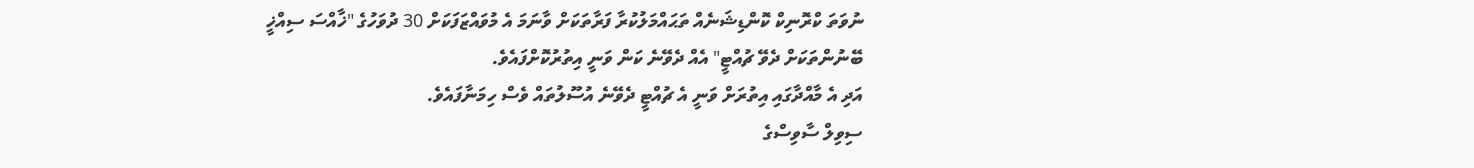ނުވަތަ ކްރޮނިކް ކޮންޑިޝަނެއް ތަޙައްމަލުކުރާ ފަރާތަކަށް ވާނަމަ އެ މުވައްޒަފަކަށް 30 ދުވަހުގެ "ޚާއްސަ ސިއްޚީ ބޭނުންތަކަށް ދެވޭ ޗުއްޓީ" އެއް ދެވޭނެ ކަން ވަނީ އިތުރުކޮށްފައެވެ.
އަދި އެ މާއްދާގައި އިތުރަށް ވަނީ އެ ޗުއްޓީ ދެވޭނެ އުސޫލުތައް ވެސް ހިމަނާފައެވެ.
ސިވިލް ސާވިސްގެ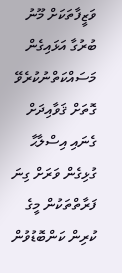ވަޒީފާތަކަށް މޫނު ބުރުގާ އަޅައިގެން މަސައްކަތްނުކުރެވޭ ގޮތަށް ޤަވާއިދަށް ގެނައި އިސްލާޙާ ގުޅިގެން ވަރަށް ގިނަ ފަރާތްތަކުން މީގެ ކުރިން ކަންބޮޑުވުން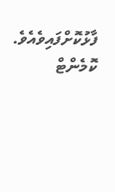ފާޅުކޮށްފައިވެއެވެ.
ކޮމެންޓް